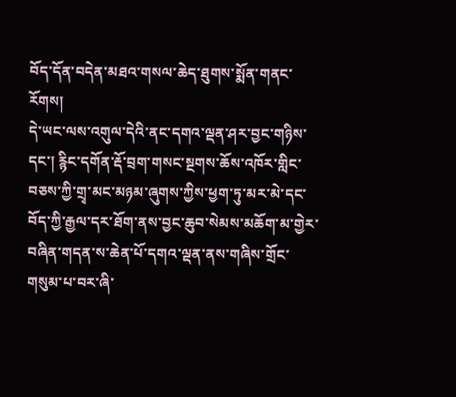བོད་དོན་བདེན་མཐའ་གསལ་ཆེད་ཐུགས་སྨོན་གནང་རོགས།
དེ་ཡང་ལས་འགུལ་དེའི་ནང་དགའ་ལྡན་ཤར་བྱང་གཉིས་དང་། རྙིང་དགོན་རྡོ་བྲག་གསང་སྔགས་ཆོས་འཁོར་གླིང་བཅས་ཀྱི་གྲྭ་མང་མཉམ་ཞུགས་ཀྱིས་ཕྱག་ཏུ་མར་མེ་དང་བོད་ཀྱི་རྒྱལ་དར་ཐོག་ནས་བྱང་ཆུབ་སེམས་མཆོག་མ་གྱེར་བཞིན་གདན་ས་ཆེན་པོ་དགའ་ལྡན་ནས་གཞིས་གྲོང་གསུམ་པ་བར་ཞི་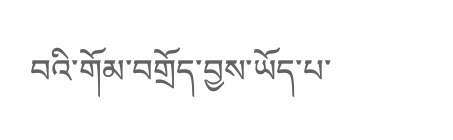བའི་གོམ་བགྲོད་བྱས་ཡོད་པ་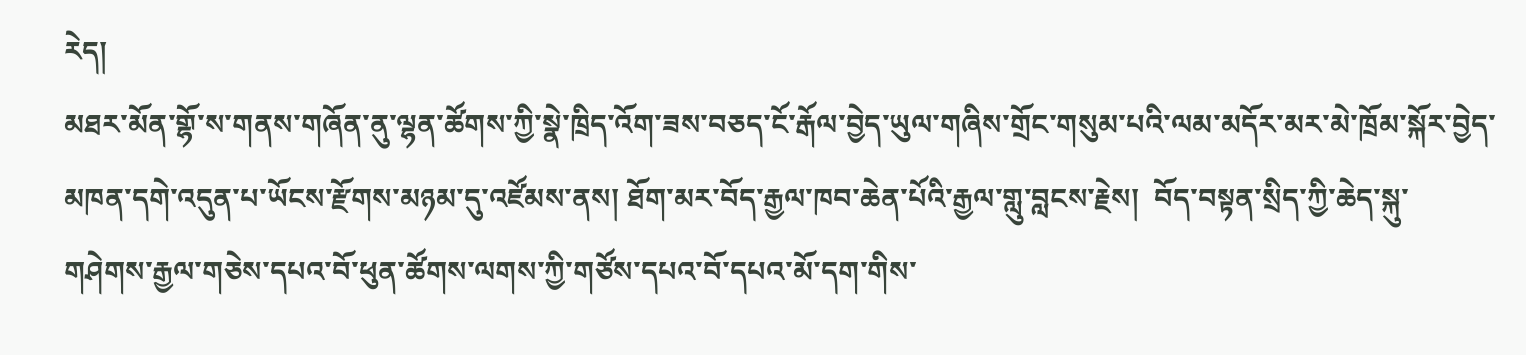རེད།
མཐར་མོན་གྷོ་ས་གནས་གཞོན་ནུ་ལྷན་ཚོགས་ཀྱི་སྣེ་ཁྲིད་འོག་ཟས་བཅད་ངོ་རྒོལ་བྱེད་ཡུལ་གཞིས་གྲོང་གསུམ་པའི་ལམ་མདོར་མར་མེ་ཁྲོམ་སྐོར་བྱེད་མཁན་དགེ་འདུན་པ་ཡོངས་རྫོགས་མཉམ་དུ་འཛོམས་ནས། ཐོག་མར་བོད་རྒྱལ་ཁབ་ཆེན་པོའི་རྒྱལ་གླུ་བླངས་རྗེས།  བོད་བསྟན་སྲིད་ཀྱི་ཆེད་སྐུ་གཤེགས་རྒྱལ་གཅེས་དཔའ་བོ་ཕུན་ཚོགས་ལགས་ཀྱི་གཙོས་དཔའ་བོ་དཔའ་མོ་དག་གིས་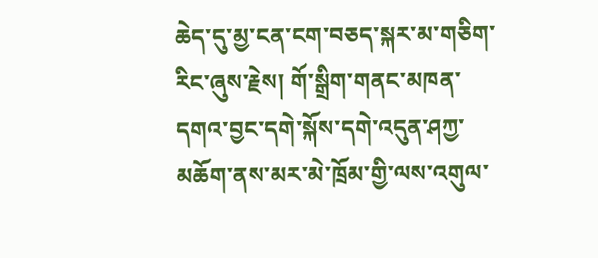ཆེད་དུ་མྱ་ངན་ངག་བཅད་སྐར་མ་གཅིག་རིང་ཞུས་རྗེས། གོ་སྒྲིག་གནང་མཁན་དགའ་བྱང་དགེ་སྐོས་དགེ་འདུན་ཤཀྱ་མཆོག་ནས་མར་མེ་ཁྲོམ་གྱི་ལས་འགུལ་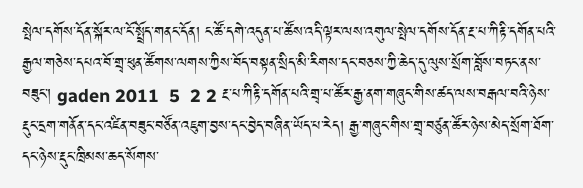སྤེལ་དགོས་དོན་སྐོར་ལ་ངོ་སྤྲོད་གནང་དོན། ང་ཚོ་དགེ་འདུན་པ་ཚོས་འདི་ལྟར་ལས་འགུལ་སྤེལ་དགོས་དོན་རྔ་པ་ཀིརྟི་དགོན་པའི་རྒྱལ་གཅེས་དཔའ་བོ་གྲྭ་ཕུན་ཚོགས་ལགས་ཀྱིས་བོད་བསྟན་སྲིད་མི་རིགས་དང་བཅས་ཀྱི་ཆེད་དུ་ལུས་སྲོག་བློས་བཏང་ནས་བཟུང་། gaden 2011  5  2 2 རྔ་པ་ཀིརྟི་དགོན་པའི་གྲྭ་པ་ཚོར་རྒྱ་ནག་གཞུང་གིས་ཚད་ལས་བརྒལ་བའི་ཉེས་རྡུང་དྲག་གནོན་དང་འཛིན་བཟུང་བཙོན་འཇུག་བྱས་དང་བྱེད་བཞིན་ཡོད་པ་རེད། རྒྱ་གཞུང་གིས་གྲྭ་བཙུན་ཚོར་ཉེས་མེད་སྲོག་ཐོག་དང་ཉེས་རྡུང་ཁྲིམས་ཆད་སོགས་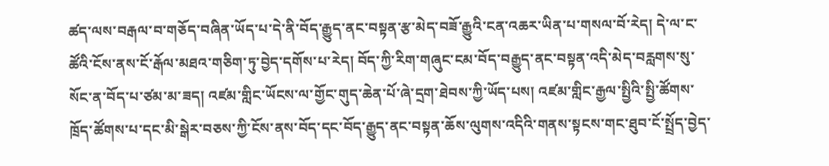ཚད་ལས་བརྒལ་བ་གཅོད་བཞིན་ཡོད་པ་དེ་ནི་བོད་རྒྱུད་ནང་བསྟན་རྩ་མེད་བཟོ་རྒྱུའི་ངན་འཆར་ཡིན་པ་གསལ་བོ་རེད། དེ་ལ་ང་ཚོའི་ངོས་ནས་ངོ་རྒོལ་མཐའ་གཅིག་ཏུ་བྱེད་དགོས་པ་རེད། བོད་ཀྱི་རིག་གཞུང་ངམ་བོད་བརྒྱུད་ནང་བསྟན་འདི་མེད་བརླགས་སུ་སོང་ན་བོད་པ་ཙམ་མ་ཟད། འཛམ་གླིང་ཡོངས་ལ་གྱོང་གུད་ཆེན་པོ་ཞེ་དྲག་ཐེབས་ཀྱི་ཡོད་པས། འཛམ་གླིང་རྒྱལ་སྤྱིའི་སྤྱི་ཚོགས་ཁྲོད་ཚོགས་པ་དང་མི་སྒེར་བཅས་ཀྱི་ངོས་ནས་བོད་དང་བོད་རྒྱུད་ནང་བསྟན་ཆོས་ལུགས་འདིའི་གནས་སྟངས་གང་ཐུབ་ངོ་སྤྲོད་བྱེད་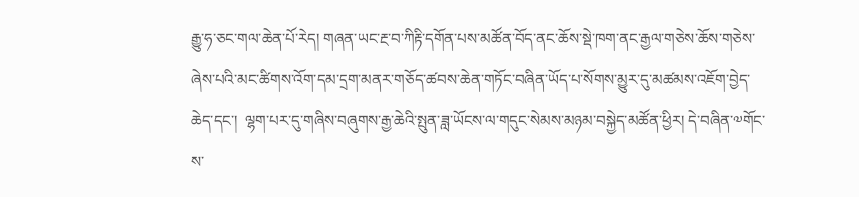རྒྱུ་ཧ་ཅང་གལ་ཆེན་པོ་རེད། གཞན་ཡང་རྔ་བ་ཀིརྟི་དགོན་པས་མཚོན་བོད་ནང་ཆོས་སྡེ་ཁག་ནང་རྒྱལ་གཅེས་ཆོས་གཅེས་ཞེས་པའི་མང་ཚིགས་འོག་དམ་དྲག་མནར་གཅོད་ཚབས་ཆེན་གཏོང་བཞིན་ཡོད་པ་སོགས་མྱུར་དུ་མཚམས་འཇོག་བྱེད་ཆེད་དང་།  ལྷག་པར་དུ་གཞིས་བཞུགས་རྒྱ་ཆེའི་སྤུན་ཟླ་ཡོངས་ལ་གདུང་སེམས་མཉམ་བསྐྱེད་མཚོན་ཕྱིར། དེ་བཞིན་༧གོང་ས་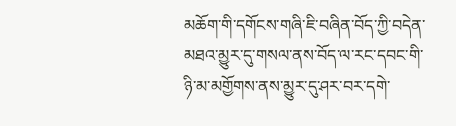མཆོག་གི་དགོངས་གཞི་ཇི་བཞིན་བོད་ཀྱི་བདེན་མཐའ་མྱུར་དུ་གསལ་ནས་བོད་ལ་རང་དབང་གི་ཉི་མ་མགྱོགས་ནས་མྱུར་དུ་ཤར་བར་དགེ་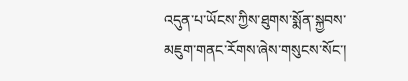འདུན་པ་ཡོངས་ཀྱིས་ཐུགས་སྨོན་སྐྱབས་མཇུག་གནང་རོགས་ཞེས་གསུངས་སོང་།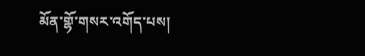མོན་གྷོ་གསར་འགོད་པས།